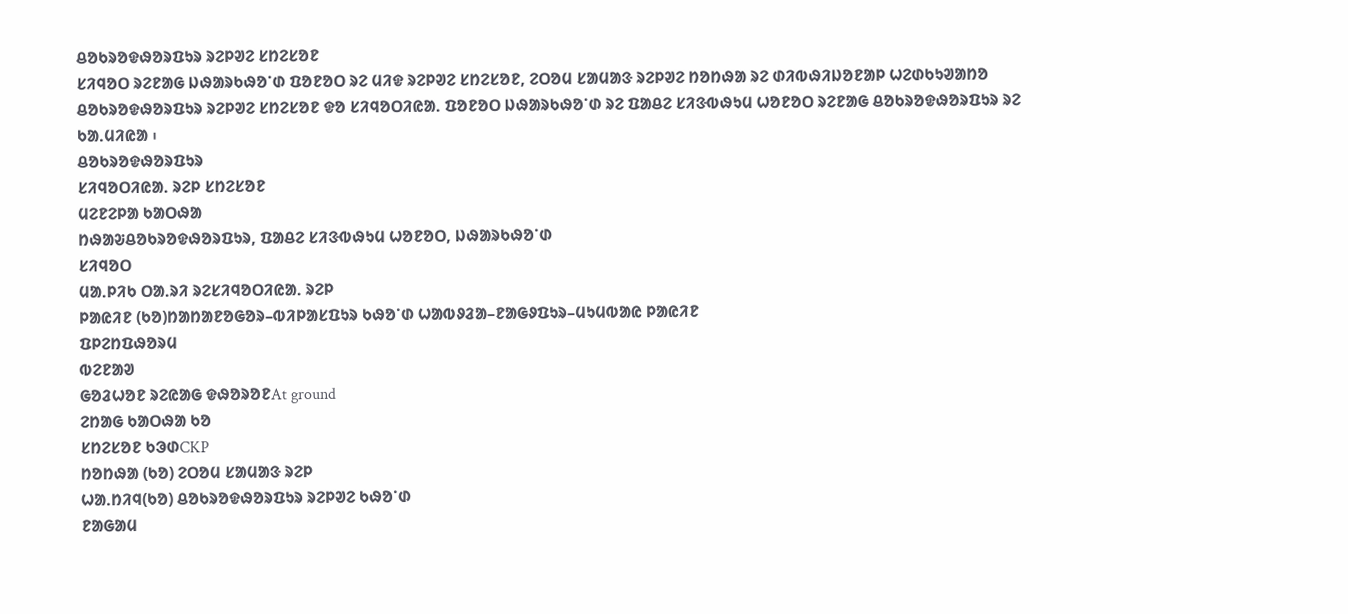ᱪᱚᱠᱨᱚᱫᱷᱚᱨᱯᱩᱨ ᱨᱮᱞᱣᱮ ᱥᱴᱮᱥᱚᱱ
ᱥᱤᱧᱚᱛ ᱨᱮᱱᱟᱜ ᱡᱷᱟᱨᱠᱷᱚᱸᱰ ᱯᱚᱱᱚᱛ ᱨᱮ ᱢᱤᱫ ᱨᱮᱞᱣᱮ ᱥᱴᱮᱥᱚᱱ, ᱮᱛᱚᱢ ᱥᱟᱢᱟᱝ ᱨᱮᱞᱣᱮ ᱴᱚᱴᱷᱟ ᱨᱮ ᱰᱤᱵᱷᱤᱡᱚᱱᱟᱞ ᱦᱮᱰᱠᱩᱣᱟᱴᱚ
ᱪᱚᱠᱨᱚᱫᱷᱚᱨᱯᱩᱨ ᱨᱮᱞᱣᱮ ᱥᱴᱮᱥᱚᱱ ᱫᱚ ᱥᱤᱧᱚᱛᱤᱭᱟᱹ ᱯᱚᱱᱚᱛ ᱡᱷᱟᱨᱠᱷᱚᱸᱰ ᱨᱮ ᱯᱟᱪᱮ ᱥᱤᱝᱵᱷᱩᱢ ᱦᱚᱱᱚᱛ ᱨᱮᱱᱟᱜ ᱪᱚᱠᱨᱚᱫᱷᱚᱨᱯᱩᱨ ᱨᱮ ᱠᱟᱹᱢᱤᱭᱟ ᱾
ᱪᱚᱠᱨᱚᱫᱷᱚᱨᱯᱩᱨ
ᱥᱤᱧᱚᱛᱤᱭᱟᱹ ᱨᱮᱞ ᱥᱴᱮᱥᱚᱱ
ᱢᱮᱱᱮᱞᱟ ᱠᱟᱛᱷᱟ
ᱴᱷᱟᱶᱪᱚᱠᱨᱚᱫᱷᱚᱨᱯᱩᱨ, ᱯᱟᱪᱮ ᱥᱤᱝᱵᱷᱩᱢ ᱦᱚᱱᱚᱛ, ᱡᱷᱟᱨᱠᱷᱚᱸᱰ
ᱥᱤᱧᱚᱛ
ᱢᱟᱹᱞᱤᱠ ᱛᱟᱹᱨᱤ ᱨᱮᱥᱤᱧᱚᱛᱤᱭᱟᱹ ᱨᱮᱞ
ᱞᱟᱭᱤᱱ (ᱠᱚ)ᱴᱟᱴᱟᱱᱚᱜᱚᱨ–ᱵᱤᱞᱟᱥᱯᱩᱨ ᱠᱷᱚᱸᱰ ᱦᱟᱵᱽᱲᱟ–ᱱᱟᱜᱽᱯᱩᱨ–ᱢᱩᱢᱵᱟᱭ ᱞᱟᱭᱤᱱ
ᱯᱞᱮᱴᱯᱷᱚᱨᱢ
ᱵᱮᱱᱟᱣ
ᱜᱚᱲᱦᱚᱱ ᱨᱮᱭᱟᱜ ᱫᱷᱚᱨᱚᱱAt ground
ᱮᱴᱟᱜ ᱠᱟᱛᱷᱟ ᱠᱚ
ᱥᱴᱮᱥᱚᱱ ᱠᱳᱰCKP
ᱴᱚᱴᱷᱟ (ᱠᱚ) ᱮᱛᱚᱢ ᱥᱟᱢᱟᱝ ᱨᱮᱞ
ᱦᱟᱹᱴᱤᱧ(ᱠᱚ) ᱪᱚᱠᱨᱚᱫᱷᱚᱨᱯᱩᱨ ᱨᱮᱞᱣᱮ ᱠᱷᱚᱸᱰ
ᱱᱟᱜᱟᱢ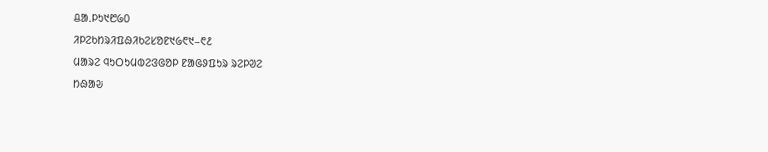ᱪᱟᱹᱞᱩ᱑᱘᱙᱐
ᱤᱞᱮᱠᱴᱨᱤᱯᱷᱤᱠᱮᱥᱚᱱ᱑᱙᱖᱑–᱖᱒
ᱢᱟᱨᱮ ᱧᱩᱛᱩᱢᱵᱮᱝᱜᱚᱞ ᱱᱟᱜᱽᱯᱩᱨ ᱨᱮᱞᱣᱮ
ᱴᱷᱟᱶ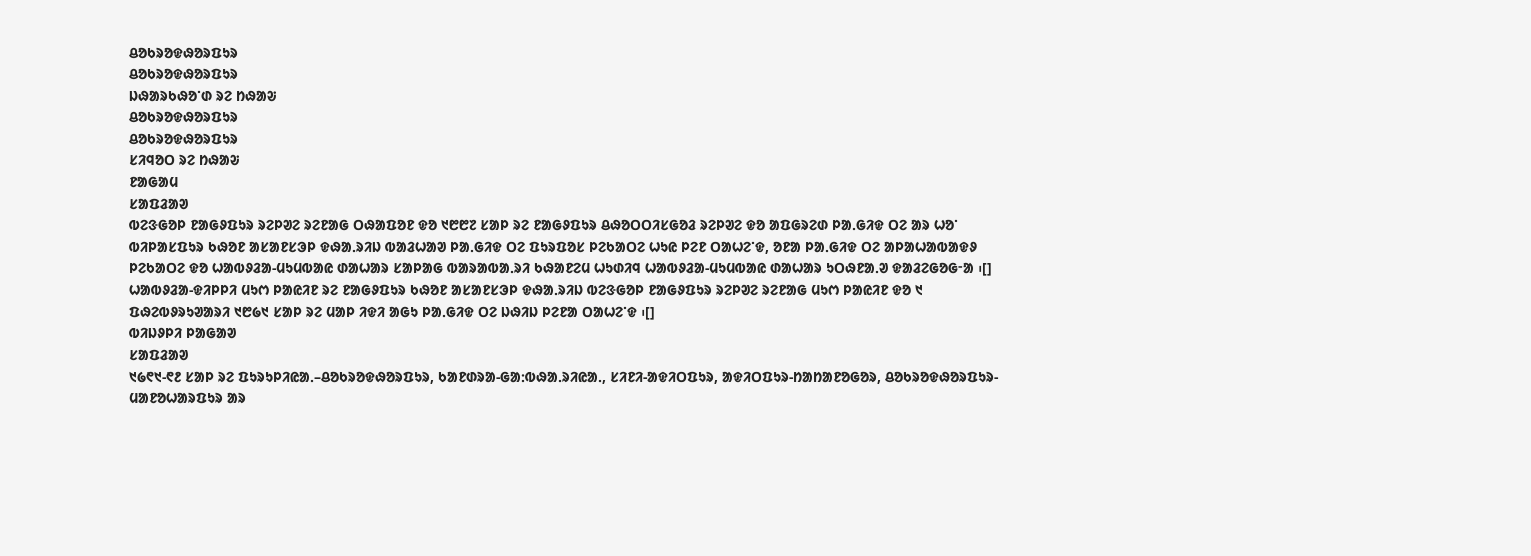ᱪᱚᱠᱨᱚᱫᱷᱚᱨᱯᱩᱨ
ᱪᱚᱠᱨᱚᱫᱷᱚᱨᱯᱩᱨ
ᱡᱷᱟᱨᱠᱷᱚᱸᱰ ᱨᱮ ᱴᱷᱟᱶ
ᱪᱚᱠᱨᱚᱫᱷᱚᱨᱯᱩᱨ
ᱪᱚᱠᱨᱚᱫᱷᱚᱨᱯᱩᱨ
ᱥᱤᱧᱚᱛ ᱨᱮ ᱴᱷᱟᱶ
ᱱᱟᱜᱟᱢ
ᱥᱟᱯᱲᱟᱣ
ᱵᱮᱝᱜᱚᱞ ᱱᱟᱜᱽᱯᱩᱨ ᱨᱮᱞᱣᱮ ᱨᱮᱱᱟᱜ ᱛᱷᱟᱯᱚᱱ ᱫᱚ ᱑᱘᱘᱗ ᱥᱟᱞ ᱨᱮ ᱱᱟᱜᱽᱯᱩᱨ ᱪᱷᱚᱛᱛᱤᱥᱜᱚᱲ ᱨᱮᱞᱣᱮ ᱫᱚ ᱟᱯᱜᱨᱮᱰ ᱞᱟᱹᱜᱤᱫ ᱛᱮ ᱟᱨ ᱦᱚᱸ ᱵᱤᱞᱟᱥᱯᱩᱨ ᱠᱷᱚᱱ ᱟᱥᱟᱱᱥᱳᱞ ᱫᱷᱟᱹᱨᱤᱡ ᱵᱟᱲᱦᱟᱣ ᱞᱟᱹᱜᱤᱫ ᱛᱮ ᱯᱩᱨᱯᱚᱥ ᱞᱮᱠᱟᱛᱮ ᱦᱩᱭ ᱞᱮᱱ ᱛᱟᱦᱮᱸᱫ, ᱚᱱᱟ ᱞᱟᱹᱜᱤᱫ ᱛᱮ ᱟᱞᱟᱦᱟᱵᱟᱫᱽ ᱞᱮᱠᱟᱛᱮ ᱫᱚ ᱦᱟᱵᱽᱲᱟ-ᱢᱩᱢᱵᱟᱭ ᱰᱟᱦᱟᱨ ᱥᱟᱞᱟᱜ ᱵᱟᱨᱟᱵᱟᱹᱨᱤ ᱠᱷᱟᱱᱮᱢ ᱦᱩᱰᱤᱧ ᱦᱟᱵᱽᱲᱟ-ᱢᱩᱢᱵᱟᱭ ᱰᱟᱦᱟᱨ ᱩᱛᱷᱱᱟᱹᱣ ᱫᱟᱲᱮᱜᱚᱜᱼᱟ ᱾[] ᱦᱟᱵᱽᱲᱟ-ᱫᱤᱞᱞᱤ ᱢᱩᱬ ᱞᱟᱭᱤᱱ ᱨᱮ ᱱᱟᱜᱽᱯᱩᱨ ᱠᱷᱚᱱ ᱟᱥᱟᱱᱥᱳᱞ ᱫᱷᱟᱹᱨᱤᱡ ᱵᱮᱝᱜᱚᱞ ᱱᱟᱜᱽᱯᱩᱨ ᱨᱮᱞᱣᱮ ᱨᱮᱱᱟᱜ ᱢᱩᱬ ᱞᱟᱭᱤᱱ ᱫᱚ ᱑ ᱯᱷᱮᱵᱽᱨᱩᱣᱟᱨᱤ ᱑᱘᱙᱑ ᱥᱟᱞ ᱨᱮ ᱢᱟᱞ ᱤᱫᱤ ᱟᱜᱩ ᱞᱟᱹᱜᱤᱫ ᱛᱮ ᱡᱷᱤᱡ ᱞᱮᱱᱟ ᱛᱟᱦᱮᱸᱫ ᱾[]
ᱵᱤᱡᱽᱞᱤ ᱞᱟᱜᱟᱣ
ᱥᱟᱯᱲᱟᱣ
᱑᱙᱖᱑-᱖᱒ ᱥᱟᱞ ᱨᱮ ᱯᱩᱨᱩᱞᱤᱭᱟᱹ–ᱪᱚᱠᱨᱚᱫᱷᱚᱨᱯᱩᱨ, ᱠᱟᱱᱰᱨᱟ-ᱜᱟᱺᱵᱷᱟᱹᱨᱤᱭᱟᱹ, ᱥᱤᱱᱤ-ᱟᱫᱤᱛᱯᱩᱨ, ᱟᱫᱤᱛᱯᱩᱨ-ᱴᱟᱴᱟᱱᱚᱜᱚᱨ, ᱪᱚᱠᱨᱚᱫᱷᱚᱨᱯᱩᱨ-ᱢᱟᱱᱚᱦᱟᱨᱯᱩᱨ ᱟᱨ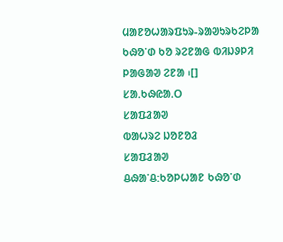ᱢᱟᱱᱚᱦᱟᱨᱯᱩᱨ-ᱨᱟᱣᱩᱨᱠᱮᱞᱟ ᱠᱷᱚᱸᱰ ᱠᱚ ᱨᱮᱱᱟᱜ ᱵᱤᱡᱽᱞᱤ ᱞᱟᱜᱟᱣ ᱮᱱᱟ ᱾[]
ᱥᱟᱹᱠᱷᱭᱟᱹᱛ
ᱥᱟᱯᱲᱟᱣ
ᱵᱟᱦᱨᱮ ᱡᱚᱱᱚᱲ
ᱥᱟᱯᱲᱟᱣ
ᱪᱷᱟᱸᱪ:ᱠᱚᱞᱦᱟᱱ ᱠᱷᱚᱸᱰ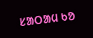ᱥᱟᱛᱟᱢ ᱠᱚ